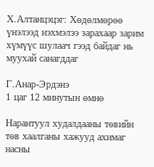Х.Алтанцэцэг: Хөдөлмөрөө үнэлээд нэхмэлээ зарахаар зарим хүмүүс шулаач гээд байдаг нь муухай санагддаг

Г.Анар-Эрдэнэ
1 цаг 12 минутын өмнө

Нарантуул худалдааны төвийн төв хаалганы хажууд ахимаг насны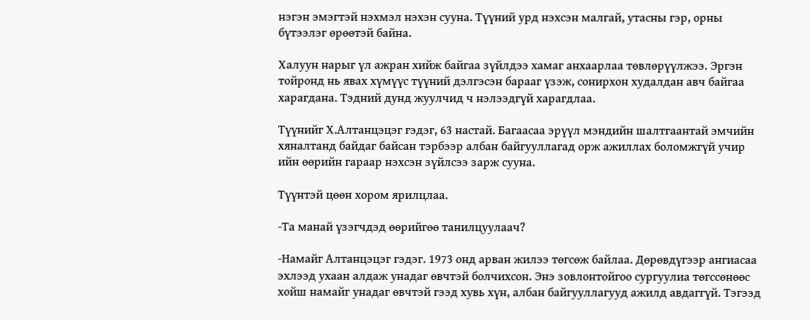нэгэн эмэгтэй нэхмэл нэхэн сууна. Түүний урд нэхсэн малгай, утасны гэр, орны бүтээлэг өрөөтэй байна.

Халуун нарыг үл ажран хийж байгаа зүйлдээ хамаг анхаарлаа төвлөрүүлжээ. Эргэн тойронд нь явах хүмүүс түүний дэлгэсэн барааг үзэж, сонирхон худалдан авч байгаа харагдана. Тэдний дунд жуулчид ч нэлээдгүй харагдлаа.

Түүнийг Х.Алтанцэцэг гэдэг, 63 настай. Багаасаа эрүүл мэндийн шалтгаантай эмчийн хяналтанд байдаг байсан тэрбээр албан байгууллагад орж ажиллах боломжгүй учир ийн өөрийн гараар нэхсэн зүйлсээ зарж сууна.

Түүнтэй цөөн хором ярилцлаа.

-Та манай үзэгчдэд өөрийгөө танилцуулаач?

-Намайг Алтанцэцэг гэдэг. 1973 онд арван жилээ төгсөж байлаа. Дөрөвдүгээр ангиасаа эхлээд ухаан алдаж унадаг өвчтэй болчихсон. Энэ зовлонтойгоо сургуулиа төгссөнөөс хойш намайг унадаг өвчтэй гээд хувь хүн, албан байгууллагууд ажилд авдаггүй. Тэгээд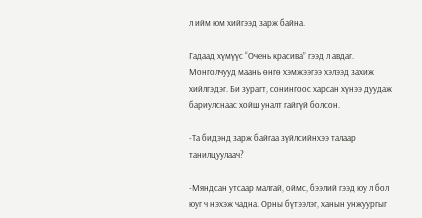л ийм юм хийгээд зарж байна.

Гадаад хүмүүс “Очень красива” гээд л авдаг. Монголчууд маань өнгө хэмжээгээ хэлээд захиж хийлгэдэг. Би зурагт, сонингоос харсан хүнээ дуудаж бариулснаас хойш уналт гайгүй болсон.

-Та бидэнд зарж байгаа зүйлсийнхээ талаар танилцуулаач?

-Мяндсан утсаар малгай, оймс, бээлий гээд юу л бол юуг ч нэхэж чадна. Орны бүтээлэг, ханын унжуургыг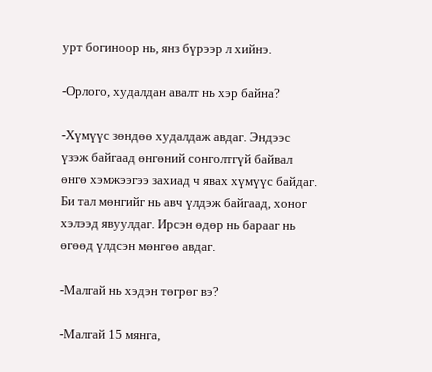урт богиноор нь, янз бүрээр л хийнэ.

-Орлого, худалдан авалт нь хэр байна?

-Хүмүүс зөндөө худалдаж авдаг. Эндээс үзэж байгаад өнгөний сонголтгүй байвал өнгө хэмжээгээ захиад ч явах хүмүүс байдаг. Би тал мөнгийг нь авч үлдэж байгаад, хоног хэлээд явуулдаг. Ирсэн өдөр нь барааг нь өгөөд үлдсэн мөнгөө авдаг.

-Малгай нь хэдэн төгрөг вэ?

-Малгай 15 мянга,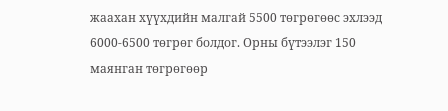жаахан хүүхдийн малгай 5500 төгрөгөөс эхлээд 6000-6500 төгрөг болдог. Орны бүтээлэг 150 маянган төгрөгөөр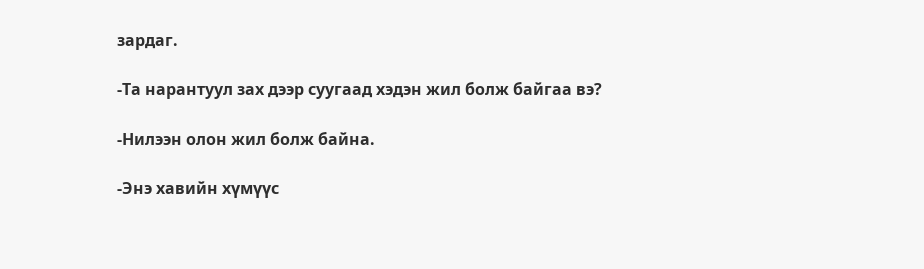зардаг.

-Та нарантуул зах дээр суугаад хэдэн жил болж байгаа вэ?

-Нилээн олон жил болж байна.

-Энэ хавийн хүмүүс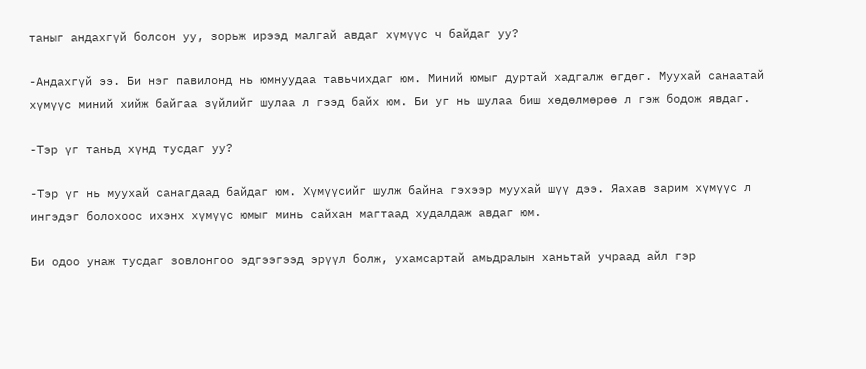таныг андахгүй болсон уу, зорьж ирээд малгай авдаг хүмүүс ч байдаг уу?

-Андахгүй ээ. Би нэг павилонд нь юмнуудаа тавьчихдаг юм. Миний юмыг дуртай хадгалж өгдөг. Муухай санаатай хүмүүс миний хийж байгаа зүйлийг шулаа л гээд байх юм. Би уг нь шулаа биш хөдөлмөрөө л гэж бодож явдаг.

-Тэр үг таньд хүнд тусдаг уу?

-Тэр үг нь муухай санагдаад байдаг юм. Хүмүүсийг шулж байна гэхээр муухай шүү дээ. Яахав зарим хүмүүс л ингэдэг болохоос ихэнх хүмүүс юмыг минь сайхан магтаад худалдаж авдаг юм.

Би одоо унаж тусдаг зовлонгоо эдгээгээд эрүүл болж, ухамсартай амьдралын ханьтай учраад айл гэр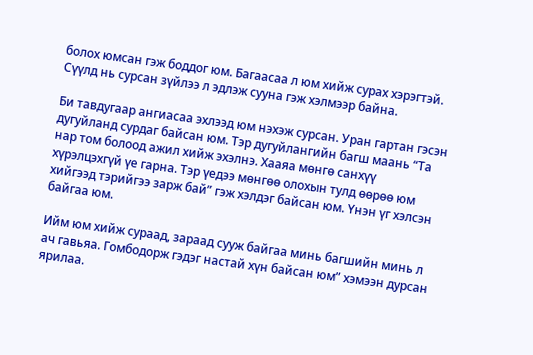болох юмсан гэж боддог юм. Багаасаа л юм хийж сурах хэрэгтэй. Сүүлд нь сурсан зүйлээ л эдлэж сууна гэж хэлмээр байна.

Би тавдугаар ангиасаа эхлээд юм нэхэж сурсан. Уран гартан гэсэн дугуйланд сурдаг байсан юм. Тэр дугуйлангийн багш маань “Та нар том болоод ажил хийж эхэлнэ. Хааяа мөнгө санхүү хүрэлцэхгүй үе гарна. Тэр үедээ мөнгөө олохын тулд өөрөө юм хийгээд тэрийгээ зарж бай” гэж хэлдэг байсан юм. Үнэн үг хэлсэн байгаа юм.

Ийм юм хийж сураад, зараад сууж байгаа минь багшийн минь л ач гавьяа. Гомбодорж гэдэг настай хүн байсан юм” хэмээн дурсан ярилаа.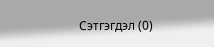Сэтгэгдэл (0)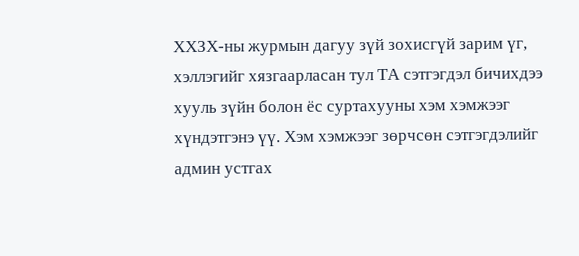ХХЗХ-ны журмын дагуу зүй зохисгүй зарим үг, хэллэгийг хязгаарласан тул ТА сэтгэгдэл бичихдээ хууль зүйн болон ёс суртахууны хэм хэмжээг хүндэтгэнэ үү. Хэм хэмжээг зөрчсөн сэтгэгдэлийг админ устгах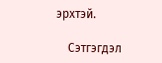эрхтэй.

    Сэтгэгдэл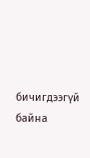бичигдээгүй байна